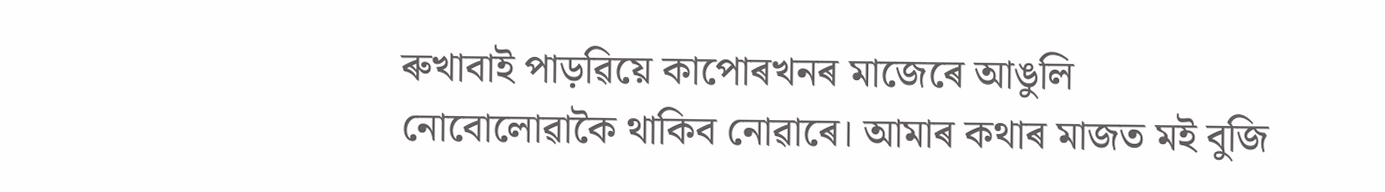ৰুখাবাই পাড়ৱিয়ে কাপোৰখনৰ মাজেৰে আঙুলি নোবোলোৱাকৈ থাকিব নোৱাৰে। আমাৰ কথাৰ মাজত মই বুজি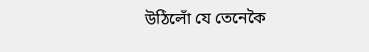উঠিলোঁ যে তেনেকৈ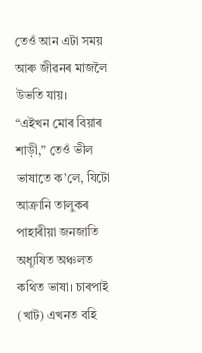তেওঁ আন এটা সময় আৰু জীৱনৰ মাজলৈ উভতি যায়।
“এইখন মোৰ বিয়াৰ শাড়ী,” তেওঁ ভীল ভাষাতে ক’লে, যিটো আক্ৰানি তালুকৰ পাহাৰীয়া জনজাতি অধ্যূষিত অঞ্চলত কথিত ভাষা। চাৰপাই (খাট) এখনত বহি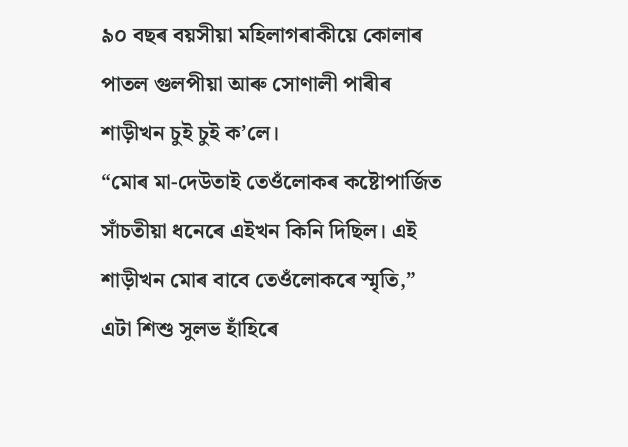৯০ বছৰ বয়সীয়া মহিলাগৰাকীয়ে কোলাৰ পাতল গুলপীয়া আৰু সোণালী পাৰীৰ শাড়ীখন চুই চুই ক’লে।
“মোৰ মা-দেউতাই তেওঁলোকৰ কষ্টোপাৰ্জিত সাঁচতীয়া ধনেৰে এইখন কিনি দিছিল। এই শাড়ীখন মোৰ বাবে তেওঁলোকৰে স্মৃতি,” এটা শিশু সুলভ হাঁহিৰে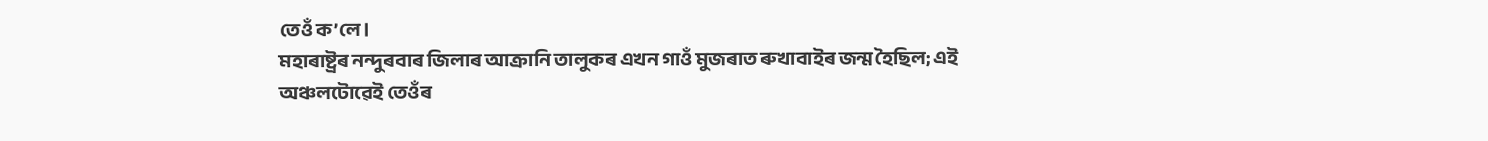তেওঁ ক’লে।
মহাৰাষ্ট্ৰৰ নন্দুৰবাৰ জিলাৰ আক্ৰানি তালুকৰ এখন গাওঁ মুজৰাত ৰুখাবাইৰ জন্ম হৈছিল; এই অঞ্চলটোৱেই তেওঁৰ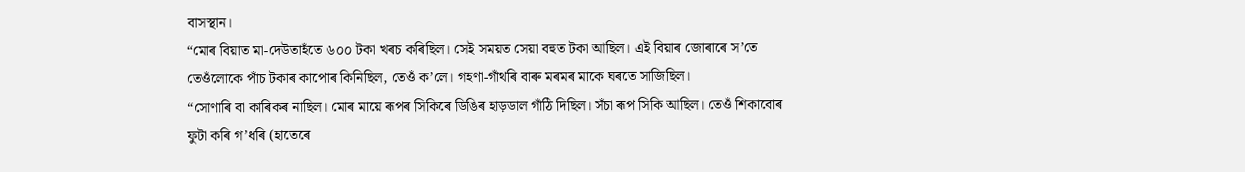বাসস্থান।
“মোৰ বিয়াত মা-দেউতাহঁতে ৬০০ টকা খৰচ কৰিছিল। সেই সময়ত সেয়া বহুত টকা আছিল। এই বিয়াৰ জোৰাৰে স’তে তেওঁলোকে পাঁচ টকাৰ কাপোৰ কিনিছিল, তেওঁ ক’লে। গহণা-গাঁথৰি বাৰু মৰমৰ মাকে ঘৰতে সাজিছিল।
“সোণাৰি বা কাৰিকৰ নাছিল। মোৰ মায়ে ৰূপৰ সিকিৰে ডিঙিৰ হাড়ডাল গাঁঠি দিছিল। সঁচা ৰূপ সিকি আছিল। তেওঁ শিকাবোৰ ফুটা কৰি গ’ধৰি (হাতেৰে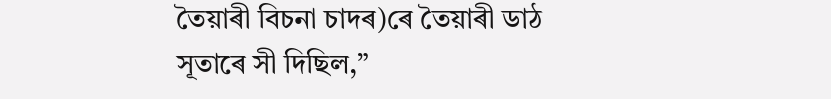তৈয়াৰী বিচনা চাদৰ)ৰে তৈয়াৰী ডাঠ সূতাৰে সী দিছিল,”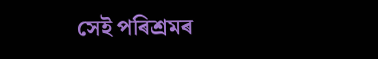সেই পৰিশ্ৰমৰ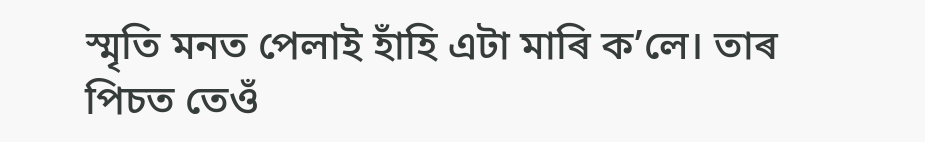স্মৃতি মনত পেলাই হাঁহি এটা মাৰি ক’লে। তাৰ পিচত তেওঁ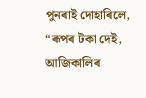পুনৰাই দোহাৰিলে, “ৰূপৰ টকা দেই, আজিকালিৰ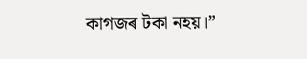কাগজৰ টকা নহয়।”